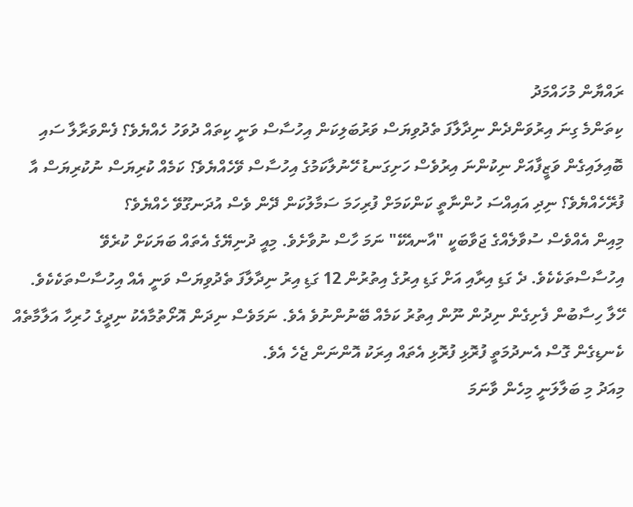ރައްޔާން މުހައްމަދު
ކިތަންމެ ގިނަ އިރުވަންދެން ނިދާލާފަ ތެދުވިޔަސް ވަރުބަލިކަން އިހުސާސް ވަނީ ކިތައް ދުވަހު ހެއްޔެވެ؟ ފެންވަރާލާ ސައި ބޮއިލައިގެން ވަޒީފާއަށް ނިކުންނަ އިރުވެސް ހަށިގަނޑު ހޭނުލާކަމުގެ އިހުސާސް ވޭހެއްޔެވެ؟ ކަމެއް ކުރިޔަސް ނުކުރިޔަސް އާ ފުރޭހެއްޔެވެ؟ ނިދި އައިއްސަ ހުންނާތީ ކަންކަމަށް ފުރިހަމަ ސަމާލުކަން ދޭން ވެސް އުދަނގޫވޭ ހެއްޔެވެ؟
މިއިން އެއްވެސް ސުވާލެއްގެ ޖަވާބަކީ "އާނއެކޭ" ނަމަ ހާސް ނުވާށެވެ. މިއީ ދުނިޔޭގެ އެތައް ބަޔަކަށް ކުރެވޭ އިހުސާސްތަކެކެވެ. ދެ ގަޑި އިރާއި އަށް ގަޑި އިރުގެ އިތުރުން 12 ގަޑި އިރު ނިދާލާފަ ތެދުވިޔަސް ވަނީ އެއް އިހުސާސްތަކެކެވެ. ހޭލާ ހިސާބުން ފެށިގެން ނިދުން ނޫން އިތުރު ކަމެއް ބޭނުންނުވެ އެވެ. ނަމަވެސް ނިދަން އޮށޯތުމާއެކު ނިދީގެ ހުރިހާ އަލާމާތެއް ކެނޑިގެން ގޮސް އެނދުމަތީ ފުރޮޅި ފުރޮޅި އެތައް އިރަކު އޮންނަން ޖެހެ އެވެ.
މިއަދު މި ބަލާލަނީ މިހެން ވާނަމަ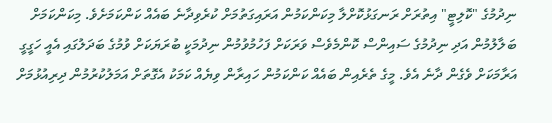ނިދުމުގެ "ކޮލިޓީ" އިތުރަށް ރަނގަޅުކޮށްލާ މިކަންކަމުން އަރައިގަތުމަށް ކުރެވިދާނެ ބައެއް ކަންކަމަށެވެ. މިކަންކަމަށް ބަލާލުމުން އަދި ނިދުމުގެ ސައިންސް ކޮންމެވެސް ވަރަކަށް ފަހުމުވުމުން ނިދުމަކީ ބުރަޔަކަށް ވުމުގެ ބަދަލުގައި އެއީ ހަގީގީ އަރާމަކަށް ވެގެން ދާނެ އެވެ. މީގެ ތެރެއިން ބައެއް ކަންކަމުން ހައިރާން ވިޔެއް ކަމަކު އެގޮތަށް އަމަލުކުރުމުން ދިރިއުޅުމަށް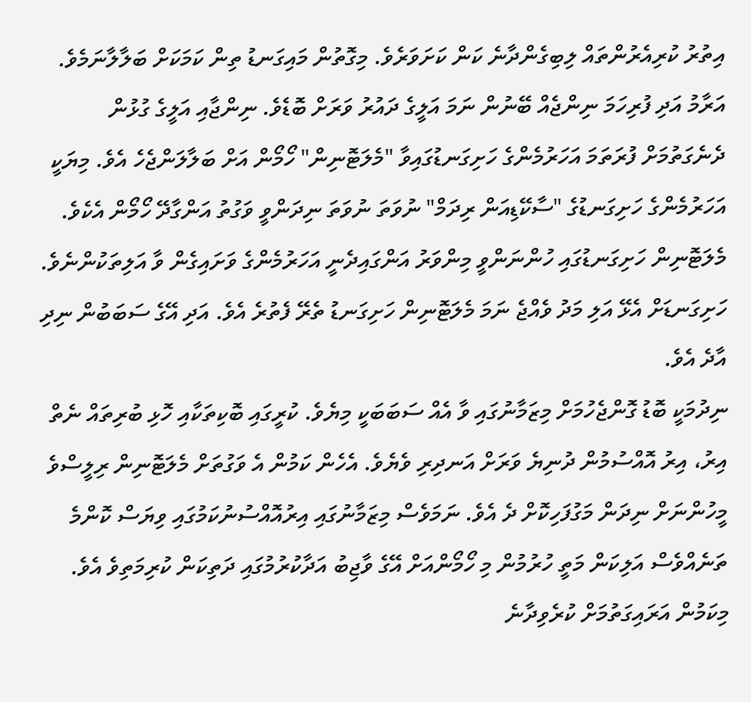އިތުރު ކުރިއެރުންތައް ލިބިގެންދާނެ ކަން ކަށަވަރެވެ. މިގޮތުން މައިގަނޑު ތިން ކަމަކަށް ބަލާލާނަމެވެ.
އަރާމު އަދި ފުރިހަމަ ނިންޖެއް ބޭނުން ނަމަ އަލީގެ ދައުރު ވަރަށް ބޮޑެވެ. ނިންޖާއި އަލީގެ ގުޅުން ދެނެގަތުމަށް ފުރަތަމަ އަހަރުމެންގެ ހަށިގަނޑުގައިވާ "މެލަޓޮނިން" ހޯމޯން އަށް ބަލާލަންޖެހެ އެވެ. މިޔަކީ އަހަރުމެންގެ ހަށިގަނޑުގެ "ސާކޭޑިއަން ރިދަމް" ނުވަތަ ނުވަތަ ނިދަންވީ ވަގުތު އަންގާދޭ ހޯމޯން އެކެވެ. މެލަޓޮނިން ހަށިގަނޑުގައި ހުންނަންވީ މިންވަރު އަންގައިދެނީ އަހަރުމެންގެ ވަށައިގެން ވާ އަލިތަކުންނެވެ. ހަށިގަނޑަށް އެޅޭ އަލި މަދު ވެއްޖެ ނަމަ މެލަޓޮނިން ހަށިގަނޑު ތެރޭ ފެތުރެ އެވެ. އަދި އޭގެ ސަބަބުން ނިދި އާދެ އެވެ.
ނިދުމަކީ ބޮޑު ގޮންޖެހުމަށް މިޒަމާނުގައި ވާ އެއް ސަބަބަކީ މިޔެވެ. ކުރީގައި ބޮކިތަކާއި ހޮޅި ބުރިތައް ނެތް އިރު، އިރު އޮއްސުމުން ދުނިޔެ ވަރަށް އަނދިރި ވެޔެވެ. އެހެން ކަމުން އެ ވަގުތަށް މެލަޓޮނިން ރިލީސްވެ މީހުންނަށް ނިދަން މަގުފަހިކޮށް ދެ އެވެ. ނަމަވެސް މިޒަމާނުގައި އިރުއޮއްސުނުކަމުގައި ވިޔަސް ކޮންމެ ތަނެއްވެސް އަލިކަން މަތީ ހުރުމުން މި ހޯމޯންއަށް އޭގެ ވާޖިބު އަދާކުރުމުގައި ދަތިކަން ކުރިމަތިވެ އެވެ.
މިކަމުން އަރައިގަތުމަށް ކުރެވިދާނެ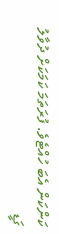ކަންކަން އެބަ ހުއްޓެވެ. ފުރަތަމަ ކަމަކަށް ދުވާލު ގަޑީ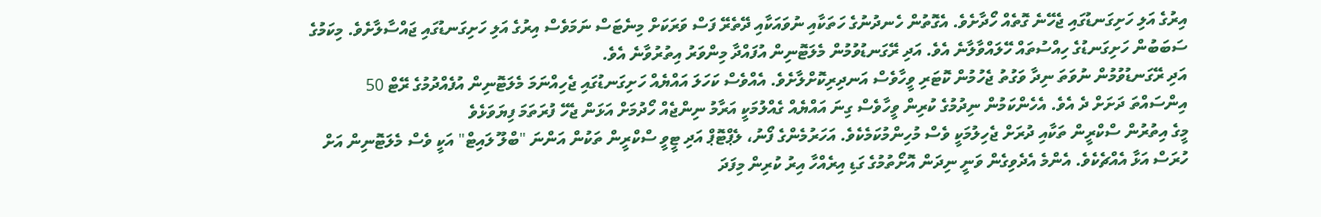އިރުގެ އަލި ހަށިގަނޑުގައި ޖެހޭނެ ގޮތެއް ހޯދާށެވެ. އެގޮތުން ހެނދުނުގެ ހަތަކާއި ނުވައަކާއި ދޭތެރޭ ފަސް ވަރަކަށް މިނެޓަސް ނަމަވެސް އިރުގެ އަލި ހަށިގަނޑުގައި ޖައްސާލާށެވެ. މިކަމުގެ ސަބަބުން ހަށިގަނޑުގެ ހިއްސުތައް ހޭލައްވާލާނެ އެވެ. އަދި ރޭގަނޑުވުމުން މެލަޓޮނިން އުފައްދާ މިންވަރު އިތުރުވާނެ އެވެ.
އަދި ރޭގަނޑުވުމުން ނުވަތަ ނިދާ ވަގުތު ޖެހުމުން ކޮޓަރި ވީހާވެސް އަނދިރިކޮށްލާށެވެ. އެއްވެސް ކަހަލަ އައްޔެއް ހަށިގަނޑުގައި ޖެހިއްނަމަ މެލަޓޮނިން އުފެއްދުމުގެ ރޭޓް 50 އިންސައްތަ ދަށަށް ދެ އެވެ. އެހެންކަމުން ނިދުމުގެ ކުރިން ވީހާވެސް ގިނަ އައްޔެއް ގެއްލުމަކީ އަރާމު ނިންޖެއް ހޯދުމަށް އަޅަން ޖެހޭ ފުރަތަމަ ފިޔަވަޅެވެ
މީގެ އިތުރުން ސްކްރީން ތަކާއި ދުރަށް ޖެހިލުމަކީ ވެސް މުހިންމުކަމެކެވެ. އަހަރުމެންގެ ފޯނު، ލެޕްޓޮޕް އަދި ޓީވީ ސްކްރީން ތަކުން އަންނަ "ބްލޫ ލައިޓް" އަކީ ވެސް މެލަޓޮނިން އަށް ހުރަސް އަޅާ އެއްޗެކެވެ. އެންމެ އެދެވިގެން ވަނީ ނިދަން އޮށޯތުމުގެ ގަޑި އިރެއްހާ އިރު ކުރިން މިފަދަ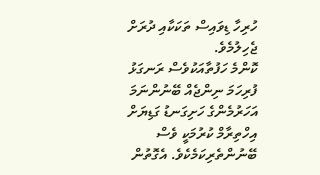ހުރިހާ ޑިވައިސް ތަކަކާއި ދުރަށް ޖެހިލުމެވެ.
ކޮންމެ ހަފުތާއަކުވެސް ރަނގަޅު ފުރިހަމަ ނިންޖެއް ބޭނުންނަމަ އަހަރުމެންގެ ހަށިގަނޑު ގަޑިޔަށް އިހްތިރާމް ކުރުމަކީ ވެސް ބޭނުންތެރިކަމެކެވެ. އެގޮތުން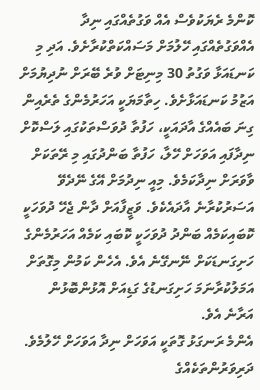ކޮންމެ ރެޔަކުވެސް އެއް ވަގުތެއްގައި ނިދާ އެއްވަގުތެއްގައި ހޭލުމަށް މަސައްކަތްކުރާށެވެ. އަދި މި ކަނޑައަޅާ ވަގުތު 30 މިނިޓަށް ވުރެ ބޭރަށް ނުދިޔުމަށް އަޒުމު ކަނޑައަޅާށެވެ. ހިތާމަޔަކީ އަހަރުމެންގެ ތެރެއިން ގިނަ ބައެއްގެ އާދައަކީ، ހަފުތާ ދުވަސްތަކުގައި ލަސްކޮށް ނިދާފައި އަވަހަށް ހޭލާ، ހަފުތާ ބަންދުގައި މި ރޭތަކަށް ވާވަރަށް ނިދާކަމެވެ. މިއީ ނިދުމަށް އޭގެ ނޭދެވޭ އަސަރުކުރާނެ އާދައެކެވެ. ވަޒީފާއަށް ދާން ޖެހޭ ދުވަހަކީ ކޮބައިކަމެއް ބަންދު ދުވަހަކީ ކޮބައި ކަމެއް އަހަރުމެންގެ ހަށިގަނޑަކަށް ނޭނގޭނެ އެވެ. އެހެން ކަމުން މިގޮތަށް އަމަލުކުރާނަމަ ހަށިގަނޑުގެ ގަޑިއަށް އޮޅުންބޮޅުން އަރާނެ އެވެ.
އެންމެ ރަނގަޅު ގޮތަކީ އަވަހަށް ނިދާ އަވަހަށް ހޭލުމެވެ. ދަރިވަރުންތަކެއްގެ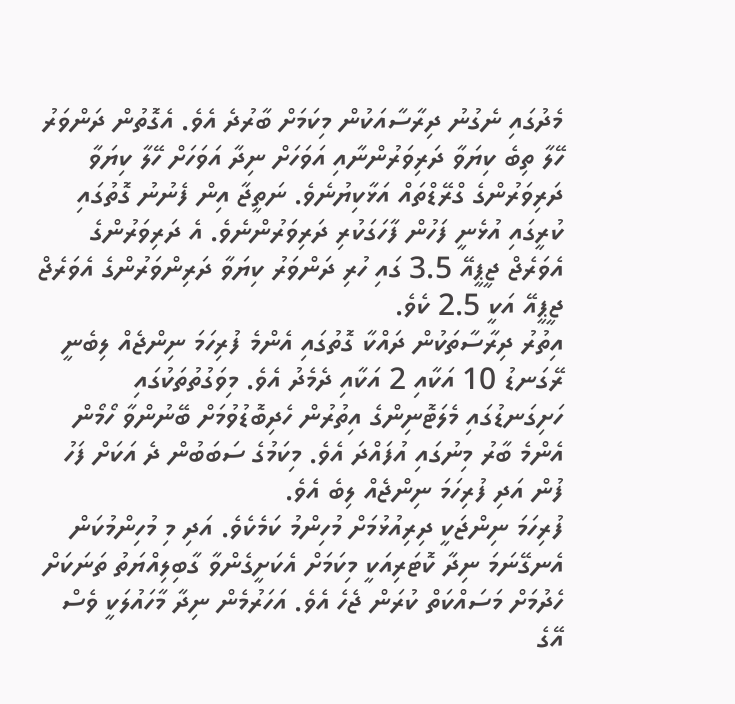މެދުގައި ނެގުނު ދިރާސާއަކުން މިކަމަށް ބާރުދެ އެވެ. އެގޮތުން ދަންވަރު ހޭލާ ތިބެ ކިޔަވާ ދަރިވަރުންނާއި އަވަހަށް ނިދާ އަވަހަށް ހޭލާ ކިޔަވާ ދަރިވަރުންގެ ގްރޭޑްތައް އަޅާކިޔުނެވެ. ނަތީޖާ އިން ފެނުނު ގޮތުގައި ކުރީގައި އުޅެނީ ފަހުން ފާހަގަކުރި ދަރިވަރުންނެވެ. އެ ދަރިވަރުންގެ އެވަރެޖް ޖީޕީއޭ 3.5 ގައި ހުރި ދަންވަރު ކިޔަވާ ދަރިންވަރުންގެ އެވަރެޖް ޖީޕީއޭ އަކީ 2.5 ކެވެ.
އިތުރު ދިރާސާތަކުން ދައްކާ ގޮތުގައި އެންމެ ފުރިހަމަ ނިންޖެއް ލިބެނީ ރޭގަނޑު 10 އަކާއި 2 އަކާއި ދެމެދު އެވެ. މިވަގުތުތަކުގައި ހަށިގަނޑުގައި މެލަޓޮނިންގެ އިތުރުން ހެދިބޮޑުވުމަށް ބޭނުންވާ ހޯމޯން އެންމެ ބާރު މިނުގައި އުފައްދަ އެވެ. މިކަމުގެ ސަބަބުން ދެ އަކަށް ފަހު ފުން އަދި ފުރިހަމަ ނިންޖެއް ލިބެ އެވެ.
ފުރިހަމަ ނިންޖަކީ ދިރިއުޅުމަށް މުހިންމު ކަމެކެވެ. އަދި މި މުހިންމުކަން އެނގޭނަމަ ނިދާ ކޮޓަރިއަކީ މިކަމަށް އެކަށީގެންވާ ގާބިލިއްޔަތު ތަނަކަށް ހެދުމަށް މަސައްކަތް ކުރަން ޖެހެ އެވެ. އަހަރުމެން ނިދާ މާހައުލަކީ ވެސް އޭގެ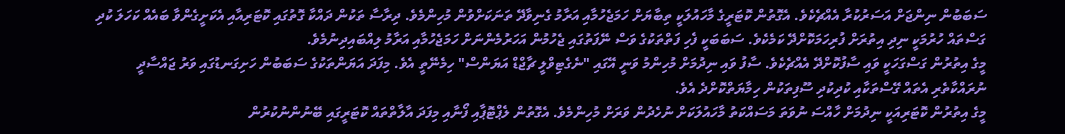ސަބަބުން ނިންޖަށް އަސަރުކުރާ އެއްޗެކެވެ. އެގޮތުން ކޮޓަރީގެ މާހައުލަކީ ތިބާޔަށް ހަމަޖެހުމާއި އަރާމު ގެނިވާދޭ ތަނަކަށްވުން މުހިންމެވެ. ދިރާސާ ތަކުން ދައްކާ ގޮތުގައި ކޮޓަރިއާއި އެކަށީގެންވާ ބައެއް ކަހަލަ ކުދި ގަސްތައް ހުރުމަކީ ނިދި އިތުރަށް ފުރިހަމަކޮށްދޭ ކަމެކެވެ. ސަބަބަކީ ފެހި ފަތްތަކުގެ ވަސް ނޭފަތުގައި ޖެހުމުން އަހަރުމެންނަށް ހަމަޖެހުމާއި އަރާމު ލިއްބައިދިނުމެވެ.
މީގެ އިތުރުން ގަސްގަހަކީ ވައި ސާފުކޮށްދޭ އެއްޗެކެވެ. ސާފު ވައި ނިދުމަށް މުހިންމު ވަނީ އޭގައި "ނެގެޓިވްލީ ޗާޖްޑް އަޔަންސް" ހިމެނޭތީ އެވެ. މިފަދަ އަޔަންތަކުގެ ސަބަބުން ހަށިގަނޑުގައި ވަރު ޖައްސާދީ ނުރައްކާތެރި އެތައް ގޭސްތަކާއި ކުދިކުދި ސޫފިތަކުން ހިމާޔަތްކޮށްދެ އެވެ.
މީގެ އިތުރުން ކޮޓަރިއަކީ ނިދުމަށް ހާއްސަ ނުވަތަ މަސައްކަތު މާހައުލަކަށް ނުހެދުން ވަރަށް މުހިންމެވެ. އެގޮތުން ލެޕްޓޮޕާއި ފޯނާއި މިފަދަ އާލާތްތައް ކޮޓަރީގައި ބޭނުންނުކުރުން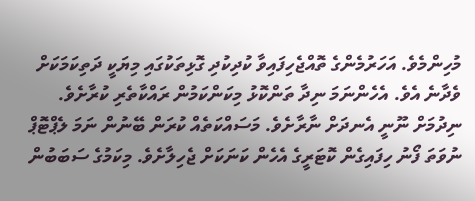މުހިންމެވެ. އަހަރުމެންގެ ތޮއްޖެހިފައިވާ ކުދިކުދި ގޮޅިތަކުގައި މިޔަކީ ދަތިކަމަކަށް ވެދާނެ އެވެ. އެހެންނަމަ ނިދާ ތަންކޮޅު މިކަންކަމުން ރައްކާތެރި ކުރާށެވެ. ނިދުމަށް ނޫނީ އެނދަށް ނާރާށެވެ. މަސައްކަތެއް ކުރަން ބޭނުން ނަމަ ލެޕްޓޮޕް ނުވަތަ ފޯނު ހިފައިގެން ކޮޓަރީގެ އެހެން ކަނަކަށް ޖެހިލާށެވެ. މިކަމުގެ ސަބަބުން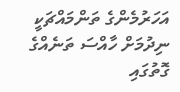އަހަރުމެންގެ ތަންމައްޗަކީ ނިދުމަށް ހާއްސަ ތަނެއްގެ ގޮތުގައި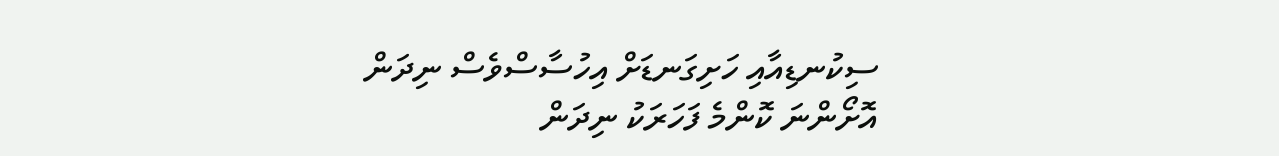ސިކުނޑިއާއި ހަށިގަނޑަށް އިހުސާސްވެސް ނިދަން އޮށޯންނަ ކޮންމެ ފަހަރަކު ނިދަން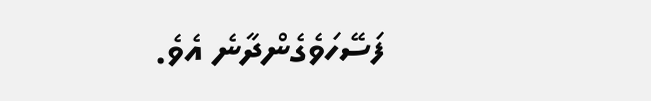ފަސޭހަވެގެންދާނެ އެވެ.